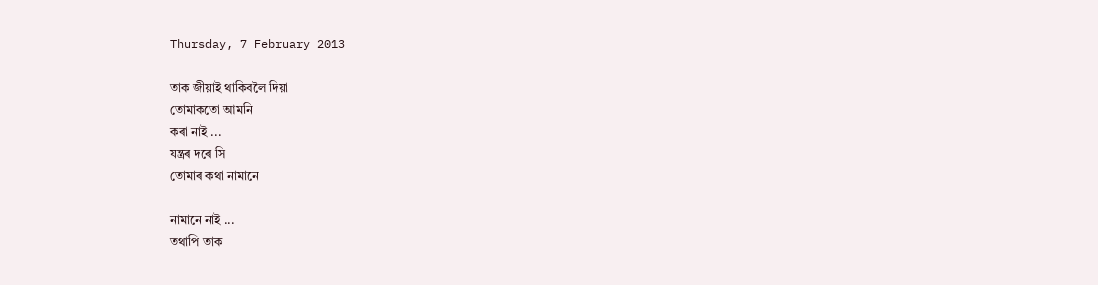Thursday, 7 February 2013

তাক জীয়াই থাকিবলৈ দিয়া
তোমাকতো আমনি
কৰা নাই ...
যন্ত্রৰ দৰে সি
তোমাৰ কথা নামানে

নামানে নাই ...
তথাপি তাক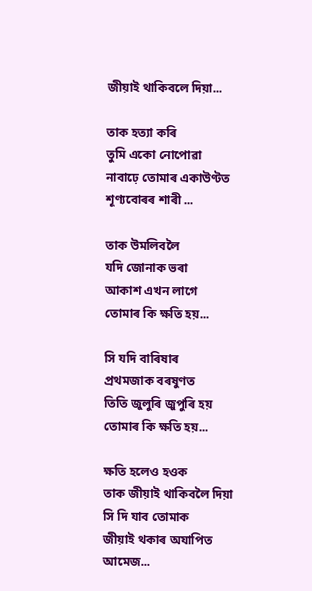জীয়াই থাকিবলে দিয়া...

তাক হত্যা কৰি
তুমি একো নোপোৱা
নাবাঢ়ে তোমাৰ একাউণ্টত
শূণ্যবোৰৰ শাৰী ...

তাক উমলিবলৈ
যদি জোনাক ভৰা
আকাশ এখন লাগে
তোমাৰ কি ক্ষতি হয়...

সি যদি বাৰিষাৰ
প্রথমজাক বৰষুণত
তিতি জুলুৰি জুপুৰি হয়
তোমাৰ কি ক্ষতি হয়...

ক্ষতি হলেও হওক
তাক জীয়াই থাকিবলৈ দিয়া
সি দি যাব তোমাক
জীয়াই থকাৰ অযাপিত আমেজ...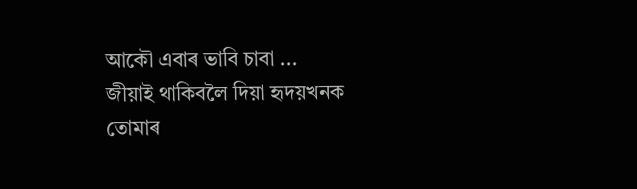আকৌ এবাৰ ভাবি চাবা ...
জীয়াই থাকিবলৈ দিয়া হৃদয়খনক
তোমাৰ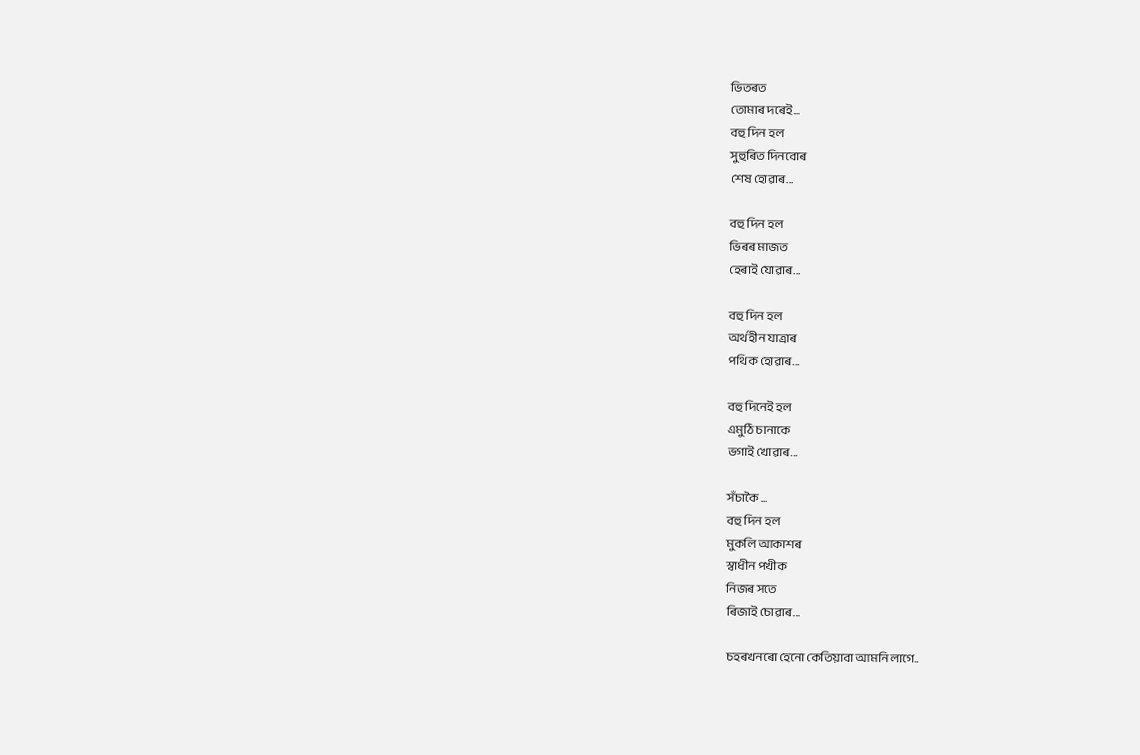ভিতৰত
তোমাৰ দৰেই...
বহু দিন হল
সুহুৰিত দিনবোৰ
শেষ হোৱাৰ...

বহু দিন হল
ভিৰৰ মাজত
হেৰাই যোৱাৰ...

বহু দিন হল
অৰ্থহীন যাত্রাৰ
পথিক হোৱাৰ...

বহু দিনেই হল
এমুঠি চানাকে
ভগাই খোৱাৰ...

সঁচাকৈ ...
বহু দিন হল
মুকলি আকাশৰ
স্বাধীন পখীক
নিজৰ সতে
ৰিজাই চোৱাৰ...

চহৰখনৰো হেনো কেতিয়াবা আমনি লাগে..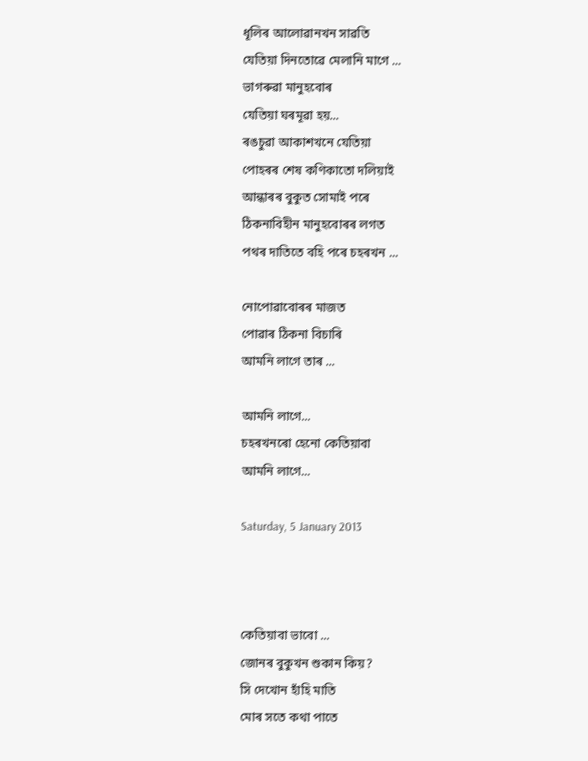ধূলিৰ আলোৱানখন সাৱতি
যেতিয়া দিনতোৱে মেলানি মাগে ...
ভাগৰুৱা মানুহবোৰ
যেতিয়া ঘৰমূৱা হয়...
ৰঙচুৱা আকাশখনে যেতিয়া
পোহৰৰ শেষ কণিকাতো দলিয়াই
আন্ধাৰৰ বুকুত সোমাই পৰে
ঠিকনাবিহীন মানুহবোৰৰ লগত
পথৰ দাতিতে বহি পৰে চহৰখন ...

নোপোৱাবোৰৰ মাজত
পোৱাৰ ঠিকনা বিচাৰি
আমনি লাগে তাৰ ...

আমনি লাগে...
চহৰখনৰো হেনো কেতিয়াবা
আমনি লাগে...

Saturday, 5 January 2013



কেতিয়াবা ভাবো ...
জোনৰ বুকুখন শুকান কিয়?
সি দেখোন হাঁহি মাতি
মোৰ সতে কথা পাতে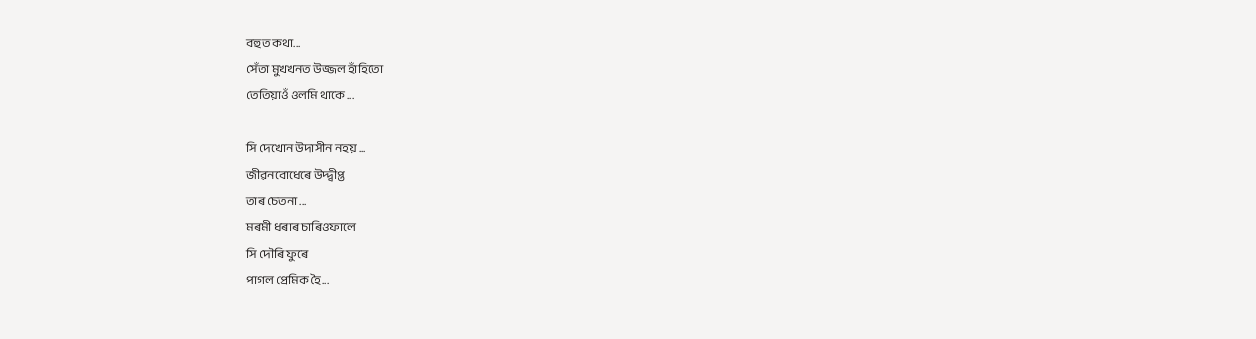বহুত কথা...
সেঁতা মুখখনত উজ্জল হাঁহিতো
তেতিয়াওঁ ওলমি থাকে ...

সি দেখোন উদাসীন নহয় ...
জীৱনবোধেৰে উদ্দ্বীপ্ত
তাৰ চেতনা ...
মৰমী ধৰাৰ চাৰিওফালে
সি দৌৰি ফুৰে
পাগল প্রেমিক হৈ...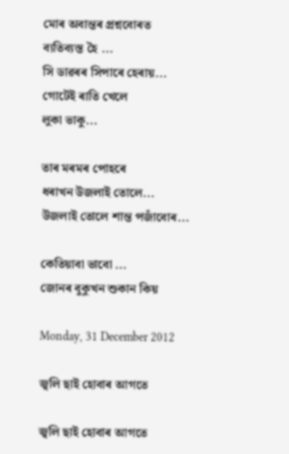মোৰ অবান্তৰ প্রশ্নবোৰত
ব্যতিব্যস্ত হৈ ...
সি ডাৱৰৰ সিপাৰে হেৰায়...
গোটেই ৰাতি খেলে
লুকা ভাকু...

তাৰ মৰমৰ পোহৰে
ধৰাখন উজলাই তোলে...
উজলাই তোলে শান্ত পজাঁবোৰ...

কেতিয়াবা ভাবো ...
জোনৰ বুকুখন শুকান কিয়

Monday, 31 December 2012

জ্বলি ছাই হোবাৰ আগতে

জ্বলি ছাই হোবাৰ আগতে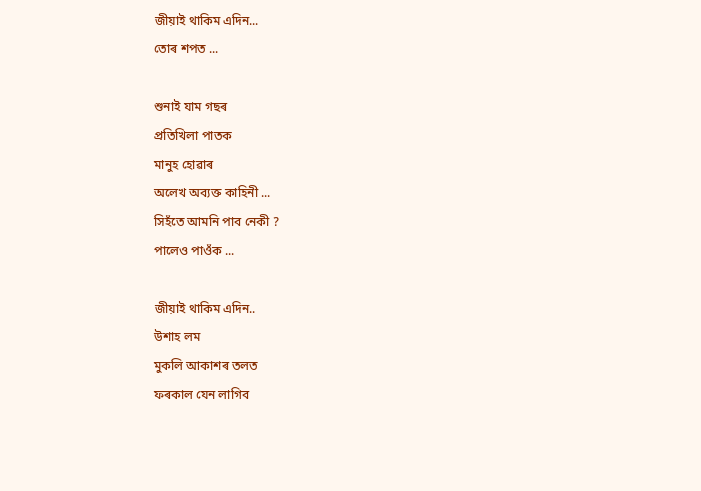জীয়াই থাকিম এদিন...
তোৰ শপত ...

শুনাই যাম গছৰ
প্রতিখিলা পাতক
মানুহ হোৱাৰ
অলেখ অব্যক্ত কাহিনী ...
সিহঁতে আমনি পাব নেকী ?
পালেও পাওঁক ...

জীয়াই থাকিম এদিন..
উশাহ লম
মুকলি আকাশৰ তলত
ফৰকাল যেন লাগিব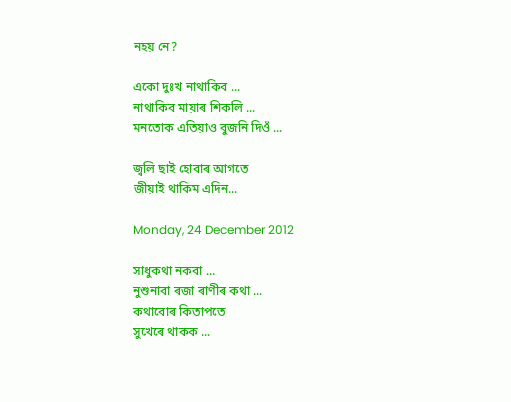নহয় নে?

একো দুঃখ নাথাকিব ...
নাথাকিব মায়াৰ শিকলি ...
মনতোক এতিয়াও বুজনি দিওঁ ...

জ্বলি ছাই হোবাৰ আগতে
জীয়াই থাকিম এদিন...

Monday, 24 December 2012

সাধুকথা নকবা ...
নুশুনাবা ৰজা ৰাণীৰ কথা ...
কথাবোৰ কিতাপতে
সুখেৰে থাকক ...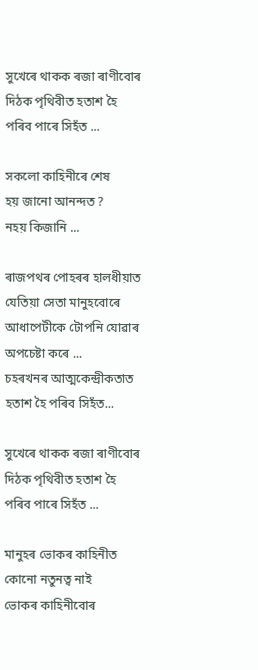সুখেৰে থাকক ৰজা ৰাণীবোৰ
দিঠক পৃথিবীত হতাশ হৈ
পৰিব পাৰে সিহঁত ...

সকলো কাহিনীৰে শেষ
হয় জানো আনন্দত ?
নহয় কিজানি ...

ৰাজপথৰ পোহৰৰ হালধীয়াত
যেতিয়া সেতা মানুহবোৰে
আধাপেটীকে টোপনি যোৱাৰ
অপচেষ্টা কৰে ...
চহৰখনৰ আত্মকেন্দ্রীকতাত
হতাশ হৈ পৰিব সিহঁত...

সুখেৰে থাকক ৰজা ৰাণীবোৰ
দিঠক পৃথিবীত হতাশ হৈ
পৰিব পাৰে সিহঁত ...

মানুহৰ ভোকৰ কাহিনীত
কোনো নতুনত্ব নাই
ভোকৰ কাহিনীবোৰ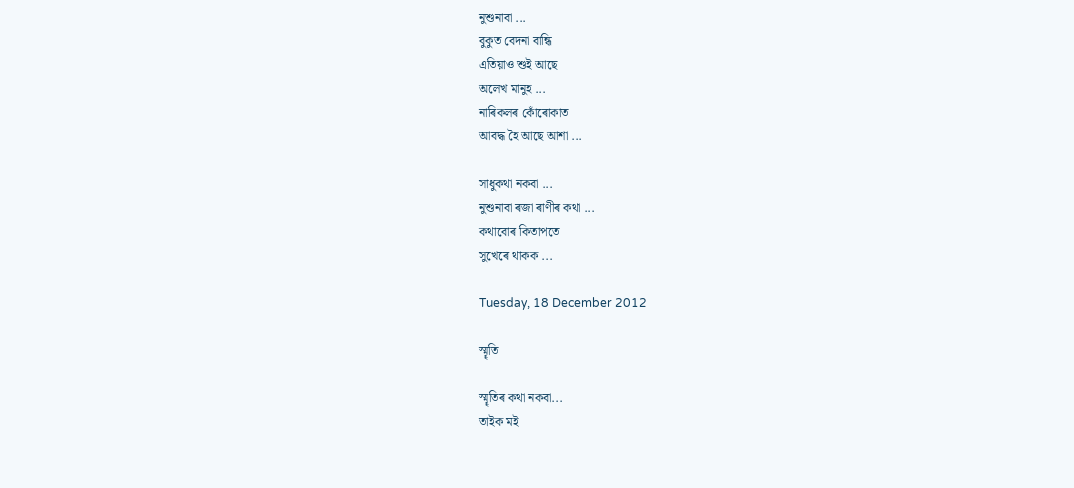নুশুনাবা ...
বুকুত বেদনা বান্ধি
এতিয়াও শুই আছে
অলেখ মানুহ ...
নাৰিকলৰ কোঁৰোকাত
আবদ্ধ হৈ আছে আশা ...

সাধুকথা নকবা ...
নুশুনাবা ৰজা ৰাণীৰ কথা ...
কথাবোৰ কিতাপতে
সুখেৰে থাকক ...

Tuesday, 18 December 2012

স্মৄতি

স্মৄতিৰ কথা নকবা...
তাইক মই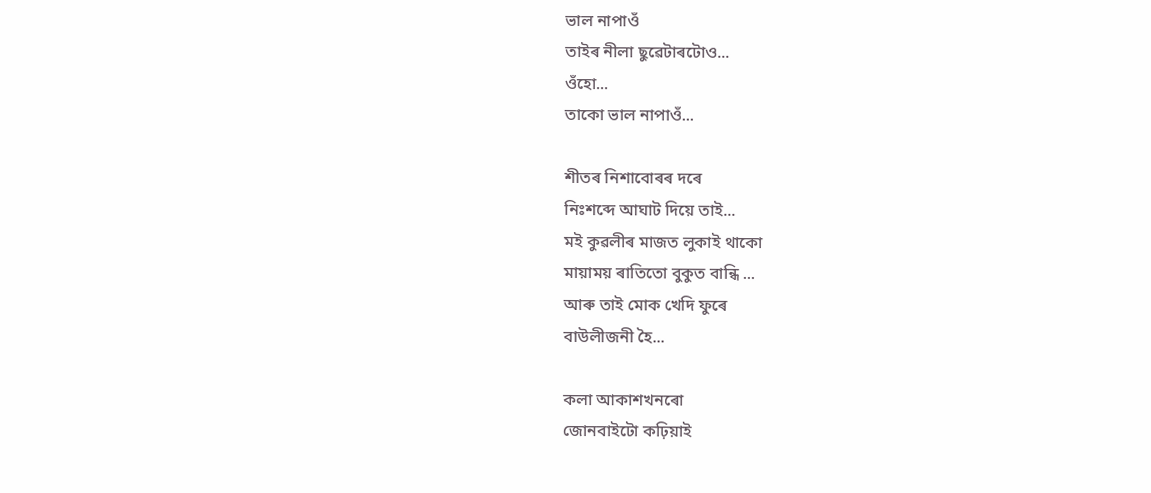ভাল নাপাওঁ
তাইৰ নীলা ছুৱেটাৰটোও...
ওঁহো...
তাকো ভাল নাপাওঁ...

শীতৰ নিশাবোৰৰ দৰে
নিঃশব্দে আঘাট দিয়ে তাই...
মই কুৱলীৰ মাজত লুকাই থাকো
মায়াময় ৰাতিতো বুকুত বান্ধি ...
আৰু তাই মোক খেদি ফুৰে
বাউলীজনী হৈ...

কলা আকাশখনৰো
জোনবাইটো কঢ়িয়াই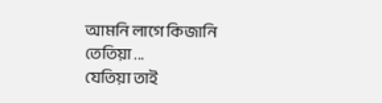আমনি লাগে কিজানি
তেতিয়া ...
যেতিয়া তাই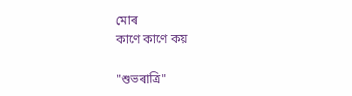মোৰ
কাণে কাণে কয়

"শুভৰাত্রি"